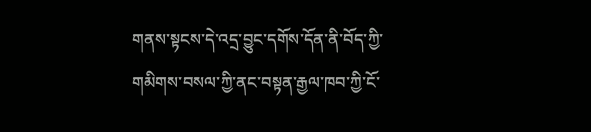གནས་སྟངས་དེ་འདྲ་བྱུང་དགོས་དོན་ནི་བོད་ཀྱི་གམིགས་བསལ་ཀྱི་ནང་བསྟན་རྒྱལ་ཁབ་ཀྱི་ངོ་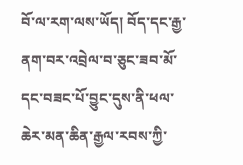བོ་ལ་རག་ལས་ཡོད། བོད་དང་རྒྱ་ནག་བར་འབྲེལ་བ་ཅུང་ཟབ་མོ་དང་བཟང་པོ་བྱུང་དུས་ནི་ཕལ་ཆེར་མན་ཆིན་རྒྱལ་རབས་ཀྱི་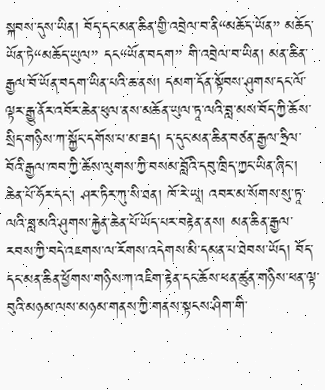སྐབས་དུས་ཡིན། བོད་དང་མན་ཆིན་གྱི་འབྲེལ་བ་ནི“མཆོད་ཡོན” མཆོད་ཡོན་ཏེ“མཆོད་ཡུལ” དང“ཡོན་བདག” གི་འབྲེལ་བ་ཡིན། མན་ཆིན་རྒྱལ་བོ་ཡོན་བདག་ཡིན་པའི་ཆ་ནས། དམག་དོན་སྟོབས་ཤུགས་དང་ལོ་ལྟར་རྒྱུ་ནོར་འབོར་ཆེན་ཕུལ་ནས་མཆོན་ཡུལ་ཏཱ་ལའི་བླ་མས་བོད་ཀྱི་ཆོས་སྲིད་གཉིས་ཀ་སྐྱོང་དགོས་པ་མ་ཟད། ད་དུང་མན་ཆིན་བཙན་རྒྱལ་ཧྲིལ་བོའི་རྒྱལ་ཁབ་ཀྱི་ཆོས་ལུགས་ཀྱི་བསམ་བློའི་དབུ་ཁྲིད་ཀྱང་ཡིན་ཞིང་། ཆེན་པོ་ཧོར་དང་། ཤར་ཏིར་ཀུ་སི་ཐན། ཁོ་རེ་ཡཱ། འབར་མ་སོགས་སུ་ཏཱ་ལའི་བླ་མའི་ཤུགས་རྐྱེན་ཆེན་པོ་ཡོད་པར་བརྟེན་ནས། མན་ཆིན་རྒྱལ་རབས་ཀྱི་བདེ་འཇགས་ལ་རོགས་འདེགས་མི་དམན་པ་ཐེབས་ཡོད། བོད་དང་མན་ཆིན་ཕྱོགས་གཉིས་ཀ་འཇིག་རྟེན་དང་ཆོས་ཕན་ཚུན་གཉིས་ཕན་ལྟ་བུའི་མཉམ་ལས་མཉམ་གནས་ཀྱི་གནས་སྟངས་ཤིག་གི་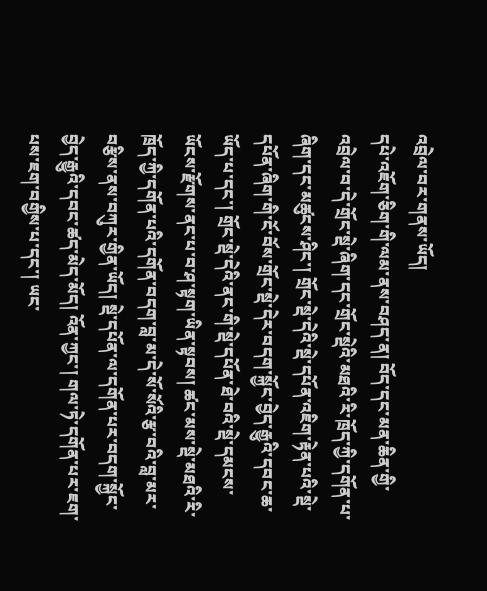འབྲེལ་བར་གནས་ཡོད།
དཔེ་འཇོག་ཅིག་གི་ལམ་ནས་བཤད་ན། བོད་དང་མན་ཆིན་གྱི་འབྲེལ་བ་དེ་གྲོང་སྡེ་ཞིག་དང་གྲོང་སྡེའི་མཐའི་རི་ཁྲོད་ཀྱི་དགོན་པ་ཞིག་དང་མཚུངས་ཤིང་། གྲོང་སྡེ་དེའི་སྡེ་དཔོན་འཇིག་རྟེན་པའི་སྡེ་དཔོན་ཞིག་གི་ངོ་བོས་གྲོང་སྡེ་དེར་བདག་སྐྱོང་བྱེད་རྒྱུའི་དབང་ཆ་ཡོད་པ་དང་། གྲོང་སྡེ་དེའི་ནང་གི་སྡེ་དཔོན་ཐེ་བའི་སྡེ་དམངས་ཡོངས་རྫོགས་ནང་པ་བ་ཤ་སྟག་ཡིན་སྟབས། ཚང་མས་སྡེ་མཐའི་རི་ཁྲོད་ཀྱི་དགོན་པའི་དགོན་བདག་བླ་མ་དེ་སོ་སོའི་རྩ་བའི་བླ་མར་བརྩིས་ནས་བཀུར་གྱིན་ཡོད། སྡེ་དཔོན་ལ་དགོན་པར་བདག་སྐྱོང་བྱེད་རྒྱུའི་དབང་ཚད་མེད་མོད། འོན་ཀྱང་། གལ་ཏེ་དགོན་པར་ཇག་པས་ཇག་བགྱིས་པ་དང་། ཡང་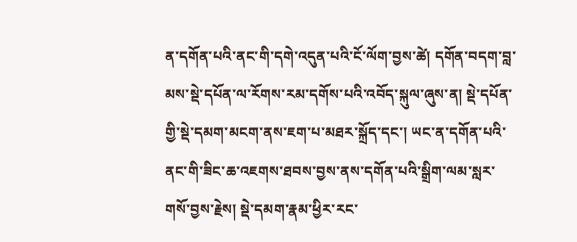ན་དགོན་པའི་ནང་གི་དགེ་འདུན་པའི་ངོ་ལོག་བྱས་ཚེ། དགོན་བདག་བླ་མས་སྡེ་དཔོན་ལ་རོགས་རམ་དགོས་པའི་འབོད་སྐུལ་ཞུས་ན། སྡེ་དཔོན་གྱི་སྡེ་དམག་མངག་ནས་ཇག་པ་མཐར་སྐྲོད་དང་། ཡང་ན་དགོན་པའི་ནང་གི་ཟིང་ཆ་འཇགས་ཐབས་བྱས་ནས་དགོན་པའི་སྒྲིག་ལམ་སླར་གསོ་བྱས་རྗེས། སྡེ་དམག་རྣམ་ཕྱིར་རང་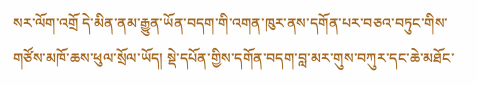སར་ལོག་འགྲོ དེ་མིན་ནམ་རྒྱུན་ཡོན་བདག་གི་འགན་ཁུར་ནས་དགོན་པར་བཅའ་བཏུང་གིས་གཙོས་མཁོ་ཆས་ཕུལ་སྲོལ་ཡོད། སྡེ་དཔོན་གྱིས་དགོན་བདག་བླ་མར་གུས་བཀུར་དང་ཆེ་མཐོང་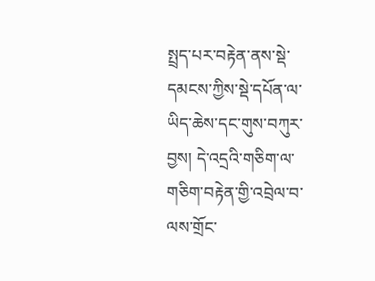སྤྲད་པར་བརྟེན་ནས་སྡེ་དམངས་ཀྱིས་སྡེ་དཔོན་ལ་ཡིད་ཆེས་དང་གུས་བཀུར་བྱས། དེ་འདྲའི་གཅིག་ལ་གཅིག་བརྟེན་གྱི་འབྲེལ་བ་ལས་གྲོང་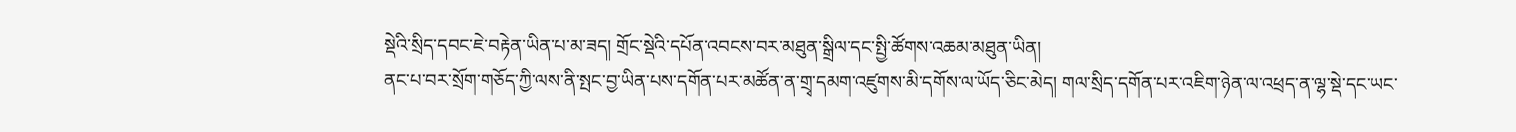སྡེའི་སྲིད་དབང་ཇེ་བརྟེན་ཡིན་པ་མ་ཟད། གྲོང་སྡེའི་དཔོན་འབངས་བར་མཐུན་སྒྲིལ་དང་སྤྱི་ཚོགས་འཆམ་མཐུན་ཡིན།
ནང་པ་བར་སྲོག་གཅོད་ཀྱི་ལས་ནི་སྤང་བྱ་ཡིན་པས་དགོན་པར་མཚོན་ན་གྲྭ་དམག་འཛུགས་མི་དགོས་ལ་ཡོད་ཅིང་མེད། གལ་སྲིད་དགོན་པར་འཇིག་ཉེན་ལ་འཕྲད་ན་ལྷ་སྡེ་དང་ཡང་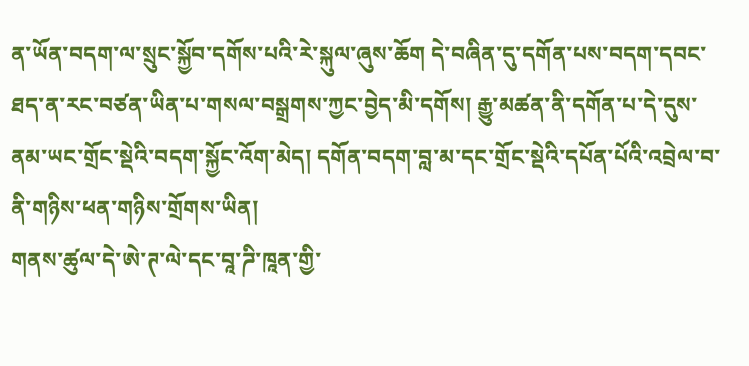ན་ཡོན་བདག་ལ་སྲུང་སྐྱོབ་དགོས་པའི་རེ་སྐུལ་ཞུས་ཆོག དེ་བཞིན་དུ་དགོན་པས་བདག་དབང་ཐད་ན་རང་བཙན་ཡིན་པ་གསལ་བསྒྲགས་ཀྱང་བྱེད་མི་དགོས། རྒྱུ་མཚན་ནི་དགོན་པ་དེ་དུས་ནམ་ཡང་གྲོང་སྡེའི་བདག་སྐྱོང་འོག་མེད། དགོན་བདག་བླ་མ་དང་གྲོང་སྡེའི་དཔོན་པོའི་འབྲེལ་བ་ནི་གཉིས་ཕན་གཉིས་གྲོགས་ཡིན།
གནས་ཚུལ་དེ་ཨེ་ཊ་ལེ་དང་བཱ་ཌི་ཁཱན་གྱི་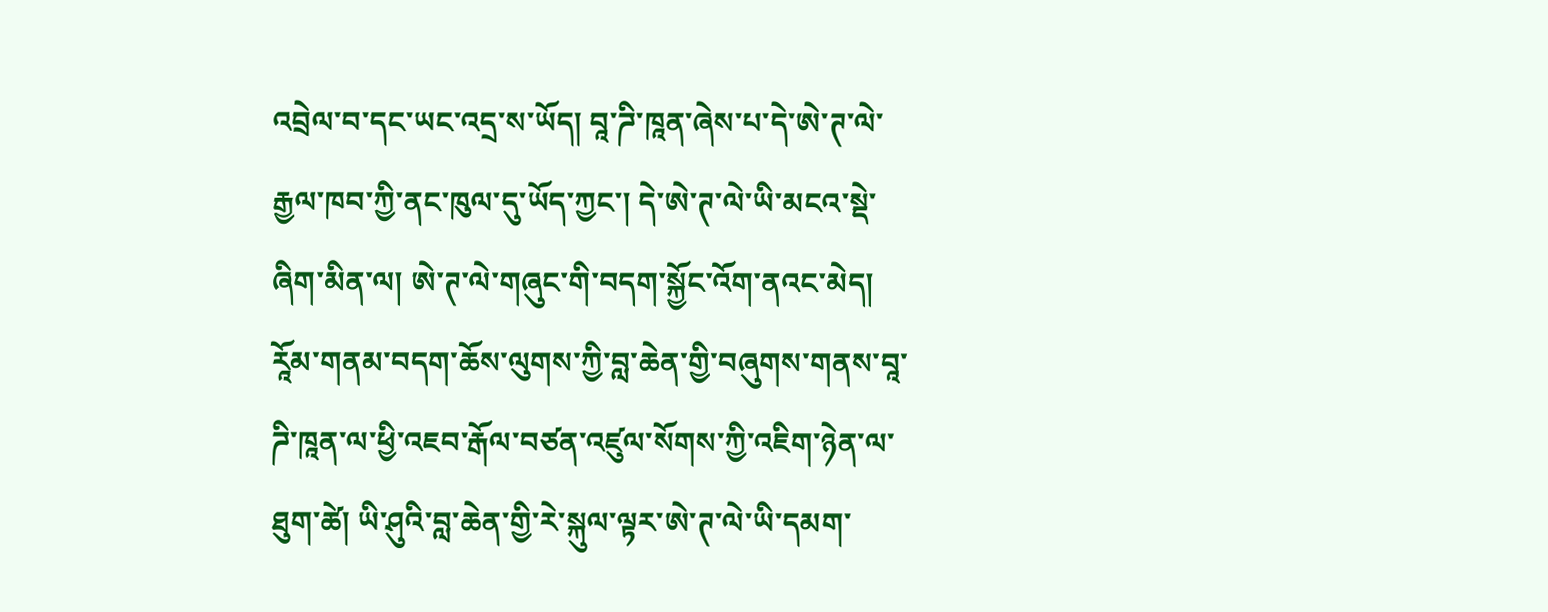འབྲེལ་བ་དང་ཡང་འདྲ་ས་ཡོད། བཱ་ཌི་ཁཱན་ཞེས་པ་དེ་ཨེ་ཊ་ལེ་རྒྱལ་ཁབ་ཀྱི་ནང་ཁུལ་དུ་ཡོད་ཀྱང་། དེ་ཨེ་ཊ་ལེ་ཡི་མངའ་སྡེ་ཞིག་མིན་ལ། ཨེ་ཊ་ལེ་གཞུང་གི་བདག་སྐྱོང་འོག་ནའང་མེད། རཱོམ་གནམ་བདག་ཆོས་ལུགས་ཀྱི་བླ་ཆེན་གྱི་བཞུགས་གནས་བཱ་ཌི་ཁཱན་ལ་ཕྱི་འཇབ་རྒོལ་བཙན་འཛུལ་སོགས་ཀྱི་འཇིག་ཉེན་ལ་ཐུག་ཚེ། ཡི་ཤུའི་བླ་ཆེན་གྱི་རེ་སྐུལ་ལྟར་ཨེ་ཊ་ལེ་ཡི་དམག་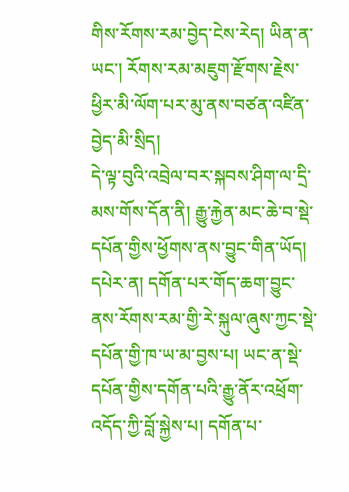གིས་རོགས་རམ་བྱེད་ངེས་རེད། ཡིན་ན་ཡང་། རོགས་རམ་མཇུག་རྫོགས་རྗེས་ཕྱིར་མི་ལོག་པར་མུ་ནས་བཙན་འཛིན་བྱེད་མི་སྲིད།
དེ་ལྟ་བུའི་འབྲེལ་བར་སྐབས་ཤིག་ལ་དྲི་མས་གོས་དོན་ནི། རྒྱུ་རྐྱེན་མང་ཆེ་བ་སྡེ་དཔོན་གྱིས་ཕྱོགས་ནས་བྱུང་གིན་ཡོད། དཔེར་ན། དགོན་པར་གོད་ཆག་བྱུང་ནས་རོགས་རམ་གྱི་རེ་སྐུལ་ཞུས་ཀྱང་སྡེ་དཔོན་གྱི་ཁ་ཡ་མ་བྱས་པ། ཡང་ན་སྡེ་དཔོན་གྱིས་དགོན་པའི་རྒྱུ་ནོར་འཕྲོག་འདོད་ཀྱི་བློ་སྐྱེས་པ། དགོན་པ་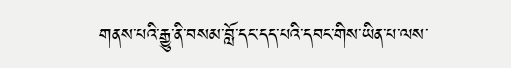གནས་པའི་རྒྱུ་ནི་བསམ་བློ་དང་དད་པའི་དབང་གིས་ཡིན་པ་ལས་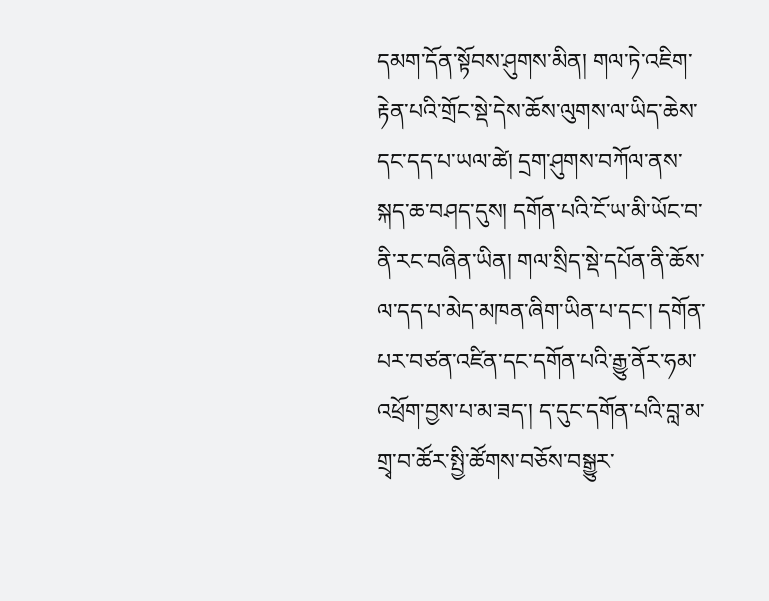དམག་དོན་སྟོབས་ཤུགས་མིན། གལ་ཏེ་འཇིག་རྟེན་པའི་གྲོང་སྡེ་དེས་ཆོས་ལུགས་ལ་ཡིད་ཆེས་དང་དད་པ་ཡལ་ཚེ། དྲག་ཤུགས་བཀོལ་ནས་སྐད་ཆ་བཤད་དུས། དགོན་པའི་ངོ་ཡ་མི་ཡོང་བ་ནི་རང་བཞིན་ཡིན། གལ་སྲིད་སྡེ་དཔོན་ནི་ཆོས་ལ་དད་པ་མེད་མཁན་ཞིག་ཡིན་པ་དང་། དགོན་པར་བཙན་འཛིན་དང་དགོན་པའི་རྒྱུ་ནོར་ཧམ་འཕྲོག་བྱས་པ་མ་ཟད་། ད་དུང་དགོན་པའི་བླ་མ་གྲྭ་བ་ཚོར་སྤྱི་ཚོགས་བཅོས་བསྒྱུར་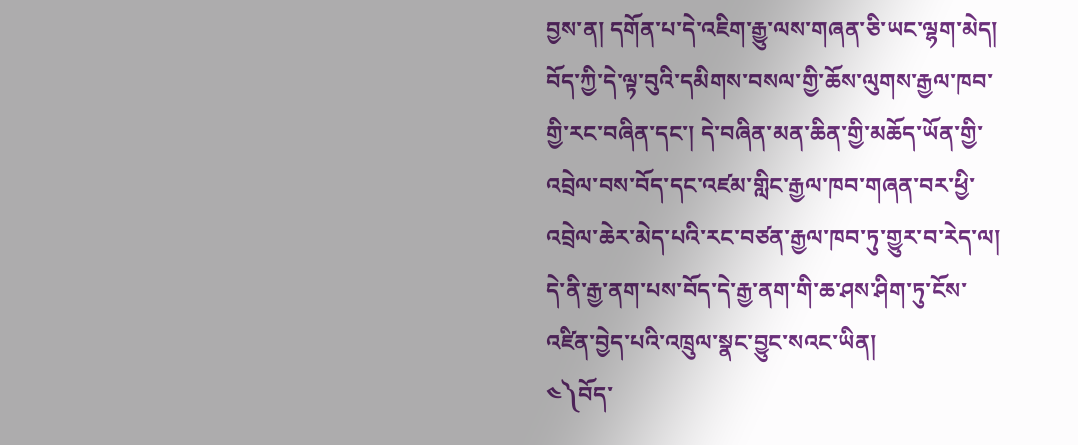བྱས་ན། དགོན་པ་དེ་འཇིག་རྒྱུ་ལས་གཞན་ཅི་ཡང་ལྷག་མེད།
བོད་ཀྱི་དེ་ལྟ་བུའི་དམིགས་བསལ་གྱི་ཆོས་ལུགས་རྒྱལ་ཁབ་གྱི་རང་བཞིན་དང་། དེ་བཞིན་མན་ཆིན་གྱི་མཆོད་ཡོན་གྱི་འབྲེལ་བས་བོད་དང་འཛམ་གླིང་རྒྱལ་ཁབ་གཞན་བར་ཕྱི་འབྲེལ་ཆེར་མེད་པའི་རང་བཙན་རྒྱལ་ཁབ་ཏུ་གྱུར་བ་རེད་ལ། དེ་ནི་རྒྱ་ནག་པས་བོད་དེ་རྒྱ་ནག་གི་ཆ་ཤས་ཤིག་ཏུ་ངོས་འཛིན་བྱེད་པའི་འཁྲུལ་སྣང་བྱུང་སའང་ཡིན།
༤༽བོད་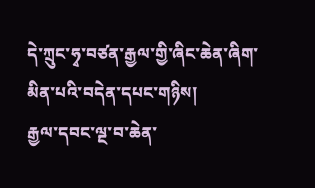དེ་ཀྲུང་ཧྭ་བཙན་རྒྱལ་གྱི་ཞིང་ཆེན་ཞིག་མིན་པའི་བདེན་དཔང་གཉིས།
རྒྱལ་དབང་ལྔ་བ་ཆེན་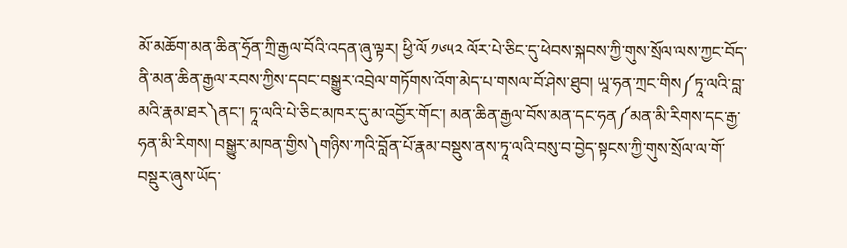མོ་མཆོག་མན་ཆིན་ཧྲོན་ཀྲི་རྒྱལ་བོའི་འདན་ཞུ་ལྟར། ཕྱི་ལོ ༡༦༥༢ ལོར་པེ་ཅིང་དུ་ཕེབས་སྐབས་ཀྱི་གུས་སྲོལ་ལས་ཀྱང་བོད་ནི་མན་ཆིན་རྒྱལ་རབས་ཀྱིས་དབང་བསྒྱུར་འབྲེལ་གཏོགས་འོག་མེད་པ་གསལ་བོ་ཤེས་ཐུབ། ཡཱ་ཧན་ཀྲང་གིས༼ཏཱ་ལའི་བླ་མའི་རྣམ་ཐར༽ནང་། ཏཱ་ལའི་པེ་ཅིང་མཁར་དུ་མ་འབྱོར་གོང་། མན་ཆིན་རྒྱལ་བོས་མན་དང་ཧན༼མན་མི་རིགས་དང་རྒྱ་ཧན་མི་རིགས། བསྒྱུར་མཁན་གྱིས༽གཉིས་ཀའི་བློན་པོ་རྣམ་བསྡུས་ནས་ཏཱ་ལའི་བསུ་བ་བྱེད་སྟངས་ཀྱི་གུས་སྲོལ་ལ་གོ་བསྡུར་ཞུས་ཡོད་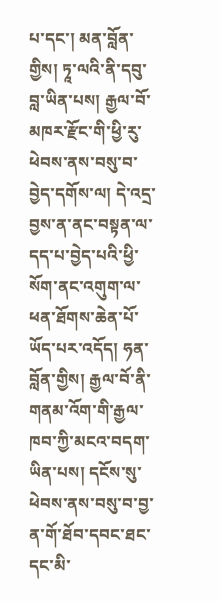པ་དང་། མན་བློན་གྱིས། ཏཱ་ལའི་ནི་དབུ་བླ་ཡིན་པས། རྒྱལ་བོ་མཁར་རྫོང་གི་ཕྱི་རུ་ཕེབས་ནས་བསུ་བ་བྱེད་དགོས་ལ། དེ་འདྲ་བྱས་ན་ནང་བསྟན་ལ་དད་པ་བྱེད་པའི་ཕྱི་སོག་ནང་འགུག་ལ་ཕན་ཐོགས་ཆེན་པོ་ཡོད་པར་འདོད། ཧན་བློན་གྱིས། རྒྱལ་བོ་ནི་གནམ་འོག་གི་རྒྱལ་ཁབ་ཀྱི་མངའ་བདག་ཡིན་པས། དངོས་སུ་ཕེབས་ནས་བསུ་བ་བྱ་ན་གོ་ཐོབ་དབང་ཐང་དང་མི་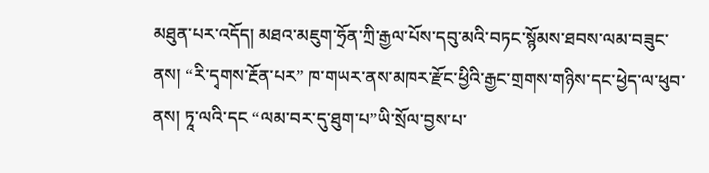མཐུན་པར་འདོད། མཐའ་མཇུག་ཧྲོན་ཀྲི་རྒྱལ་པོས་དབུ་མའི་བཏང་སྙོམས་ཐབས་ལམ་བཟུང་ནས། “རི་དྭགས་རྔོན་པར” ཁ་གཡར་ནས་མཁར་རྫོང་ཕྱིའི་རྒྱང་གྲགས་གཉིས་དང་ཕྱེད་ལ་ཕུབ་ནས། ཏཱ་ལའི་དང “ལམ་བར་དུ་ཐུག་པ”ཡི་སྲོལ་བྱས་པ་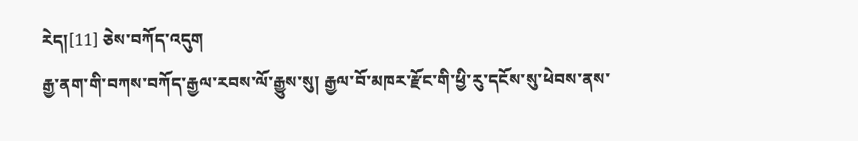རེད།[11] ཅེས་བཀོད་འདུག
རྒྱ་ནག་གི་བཀས་བཀོད་རྒྱལ་རབས་ལོ་རྒྱུས་སུ། རྒྱལ་བོ་མཁར་རྫོང་གི་ཕྱི་རུ་དངོས་སུ་ཕེབས་ནས་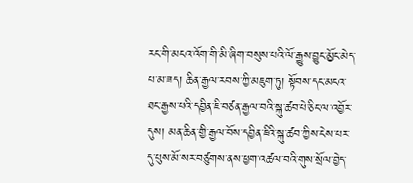རང་གི་མངའ་འོག་གི་མི་ཞིག་བསུས་པའི་ལོ་རྒྱུས་བྱུང་མྱོང་མེད་པ་མ་ཟད། ཆིན་རྒྱལ་རབས་ཀྱི་མཇུག་ཏུ། སྟོབས་དང་མངའ་ཐང་རྒྱས་པའི་དབྱིན་ཇི་བཙན་རྒྱལ་བའི་སྐུ་ཚབ་པེ་ཅིང་ལ་འབྱོར་དུས། མན་ཆིན་གྱི་རྒྱལ་བོས་དབྱིན་ཇིའི་སྐུ་ཚབ་ཀྱིས་ངེས་པར་དུ་པུས་མོ་སར་བཙུགས་ནས་ཕྱག་འཚལ་བའི་གུས་སྲོལ་བྱེད་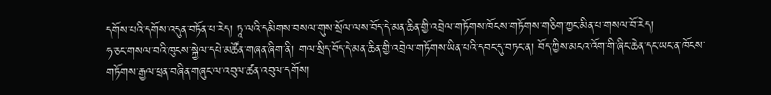དགོས་པའི་དགོས་འདུན་བཏོན་པ་རེད། ཏཱ་ལའི་དམིགས་བསལ་གུས་སྲོལ་ལས་བོད་དེ་མན་ཆིན་གྱི་འབྲེལ་གཏོགས་ཁོངས་གཏོགས་གཅིག་ཀྱང་མིན་པ་གསལ་བོ་རེད།
ཧ་ཅང་གསལ་བའི་ཁུངས་སྐྱེལ་དཔེ་མཚོན་གཞན་ཞིག་ནི། གལ་སྲིད་བོད་དེ་མན་ཆིན་གྱི་འབྲེལ་གཏོགས་ཡིན་པའི་དབང་དུ་བཏང་ན། བོད་ཀྱིས་མངའ་འོག་གི་ཞིང་ཆེན་དང་ཡང་ན་ཁོངས་གཏོགས་རྒྱལ་ཕྲན་བཞིན་གཞུང་ལ་འབུལ་ཚན་འབུལ་དགོས།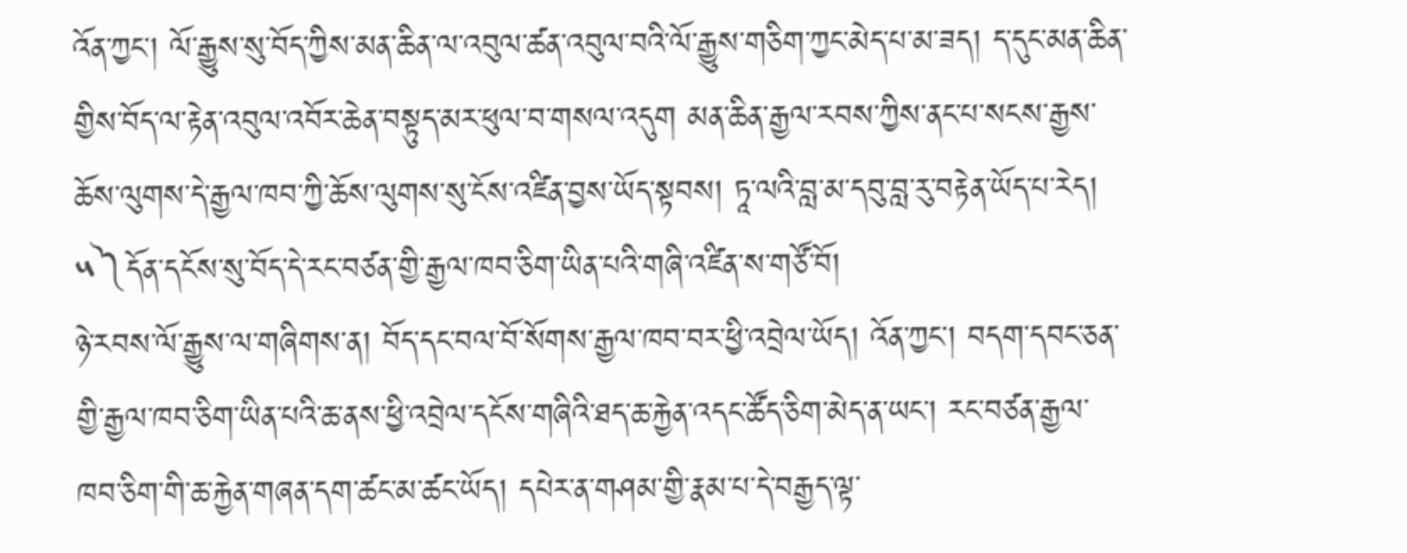འོན་ཀྱང་། ལོ་རྒྱུས་སུ་བོད་ཀྱིས་མན་ཆིན་ལ་འབུལ་ཚན་འབུལ་བའི་ལོ་རྒྱུས་གཅིག་ཀྱང་མེད་པ་མ་ཟད། ད་དུང་མན་ཆིན་གྱིས་བོད་ལ་རྟེན་འབུལ་འབོར་ཆེན་བསྟུད་མར་ཕུལ་བ་གསལ་འདུག མན་ཆིན་རྒྱལ་རབས་ཀྱིས་ནང་པ་སངས་རྒྱས་ཆོས་ལུགས་དེ་རྒྱལ་ཁབ་ཀྱི་ཆོས་ལུགས་སུ་ངོས་འཛིན་བྱས་ཡོད་སྟབས། ཏཱ་ལའི་བླ་མ་དབུ་བླ་རུ་བརྟེན་ཡོད་པ་རེད།
༥༽དོན་དངོས་སུ་བོད་དེ་རང་བཙན་གྱི་རྒྱལ་ཁབ་ཅིག་ཡིན་པའི་གཞི་འཛིན་ས་གཙོ་བོ།
ཉེ་རབས་ལོ་རྒྱུས་ལ་གཞིགས་ན། བོད་དང་བལ་བོ་སོགས་རྒྱལ་ཁབ་བར་ཕྱི་འབྲེལ་ཡོད། འོན་ཀྱང་། བདག་དབང་ཅན་གྱི་རྒྱལ་ཁབ་ཅིག་ཡིན་པའི་ཆ་ནས་ཕྱི་འབྲེལ་དངོས་གཞིའི་ཐད་ཆ་རྐྱེན་འདང་ཚོད་ཅིག་མེད་ན་ཡང་། རང་བཙན་རྒྱལ་ཁབ་ཅིག་གི་ཆ་རྐྱེན་གཞན་དག་ཚང་མ་ཚང་ཡོད། དཔེར་ན་གཤམ་གྱི་རྣམ་པ་དེ་བརྒྱད་ལྟ་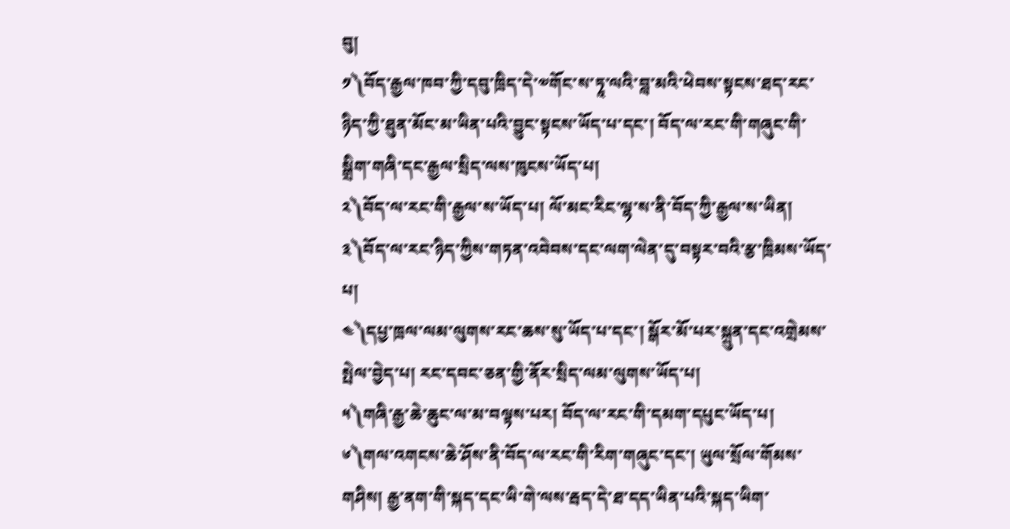བུ།
༡༽བོད་རྒྱལ་ཁབ་ཀྱི་དབུ་ཁྲིད་དེ་༧གོང་ས་ཏཱ་ལའི་བླ་མའི་ཕེབས་སྟངས་ཐད་རང་ཉིད་ཀྱི་ཐུན་མོང་མ་ཡིན་པའི་བྱུང་སྟངས་ཡོད་པ་དང་། བོད་ལ་རང་གི་གཞུང་གི་སྒྲིག་གཞི་དང་རྒྱལ་སྲིད་ལས་ཁུངས་ཡོད་པ།
༢༽བོད་ལ་རང་གི་རྒྱལ་ས་ཡོད་པ། ལོ་མང་རིང་ལྷ་ས་ནི་བོད་ཀྱི་རྒྱལ་ས་ཡིན།
༣༽བོད་ལ་རང་ཉིད་ཀྱིས་གཏན་འབེབས་དང་ལག་ལེན་དུ་བསྟར་བའི་རྩ་ཁྲིམས་ཡོད་པ།
༤༽དཔྱ་ཁྲལ་ལམ་ལུགས་རང་ཆས་སུ་ཡོད་པ་དང་། སྒོར་མོ་པར་སྐྲུན་དང་འགྲེམས་སྤེལ་བྱེད་པ། རང་དབང་ཅན་གྱི་ནོར་སྲིད་ལམ་ལུགས་ཡོད་པ།
༥༽གཞི་རྒྱ་ཆེ་ཆུང་ལ་མ་བལྟས་པར། བོད་ལ་རང་གི་དམག་དཔུང་ཡོད་པ།
༦༽གལ་འགངས་ཆེ་ཤོས་ནི་བོད་ལ་རང་གི་རིག་གཞུང་དང་། ཡུལ་སྲོལ་གོམས་གཤིས། རྒྱ་ནག་གི་སྐད་དང་ཡི་གེ་ལས་རྦད་དེ་ཐ་དད་ཡིན་པའི་སྐད་ཡིག་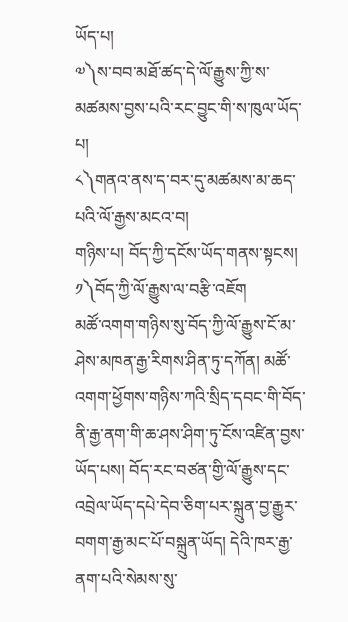ཡོད་པ།
༧༽ས་བབ་མཐོ་ཚད་དེ་ལོ་རྒྱུས་ཀྱི་ས་མཚམས་བྱས་པའི་རང་བྱུང་གི་ས་ཁུལ་ཡོད་པ།
༨༽གནའ་ནས་ད་བར་དུ་མཚམས་མ་ཆད་པའི་ལོ་རྒྱས་མངའ་བ།
གཉིས་པ། བོད་ཀྱི་དངོས་ཡོད་གནས་སྟངས།
༡༽བོད་ཀྱི་ལོ་རྒྱུས་ལ་བརྩི་འཇོག
མཚོ་འགག་གཉིས་སུ་བོད་ཀྱི་ལོ་རྒྱུས་ངོ་མ་ཤེས་མཁན་རྒྱ་རིགས་ཤིན་ཏུ་དཀོན། མཚོ་འགག་ཕྱོགས་གཉིས་ཀའི་སྲིད་དབང་གི་བོད་ནི་རྒྱ་ནག་གི་ཆ་ཤས་ཤིག་ཏུ་ངོས་འཛིན་བྱས་ཡོད་པས། བོད་རང་བཙན་གྱི་ལོ་རྒྱུས་དང་འབྲེལ་ཡོད་དཔེ་དེབ་ཅིག་པར་སྐྲུན་བྱ་རྒྱུར་བགག་རྒྱ་མང་པོ་བསྐྲུན་ཡོད། དེའི་ཁར་རྒྱ་ནག་པའི་སེམས་སུ་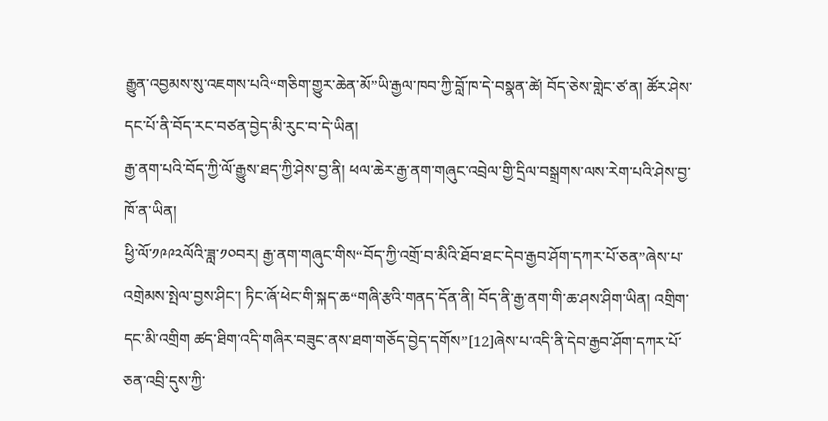རྒྱུན་འབྱམས་སུ་འཇགས་པའི“གཅིག་གྱུར་ཆེན་མོ”ཡི་རྒྱལ་ཁབ་ཀྱི་བློ་ཁ་དེ་བསྣན་ཚེ། བོད་ཅེས་གླེང་ཙ་ན། ཚོར་ཤེས་དང་པོ་ནི་བོད་རང་བཙན་བྱེད་མི་རུང་བ་དེ་ཡིན།
རྒྱ་ནག་པའི་བོད་ཀྱི་ལོ་རྒྱུས་ཐད་ཀྱི་ཤེས་བྱ་ནི། ཕལ་ཆེར་རྒྱ་ནག་གཞུང་འབྲེལ་གྱི་དྲིལ་བསྒྲགས་ལས་རེག་པའི་ཤེས་བྱ་ཁོ་ན་ཡིན།
ཕྱི་ལོ་༡༩༩༢ལོའི་ཟླ་༡༠བར། རྒྱ་ནག་གཞུང་གིས“བོད་ཀྱི་འགྲོ་བ་མིའི་ཐོབ་ཐང་དེབ་རྒྱབ་ཤོག་དཀར་པོ་ཅན”ཞེས་པ་འགྲེམས་སྤེལ་བྱས་ཤིང་། ཏིང་ཞོ་ཕེང་གི་སྐད་ཆ“གཞི་རྩའི་གནད་དོན་ནི། བོད་ནི་རྒྱ་ནག་གི་ཆ་ཤས་ཤིག་ཡིན། འགྲིག་དང་མི་འགྲིག ཚད་ཐིག་འདི་གཞིར་བཟུང་ནས་ཐག་གཅོད་བྱེད་དགོས”[12]ཞེས་པ་འདི་ནི་དེབ་རྒྱབ་ཤོག་དཀར་པོ་ཅན་འབྲི་དུས་ཀྱི་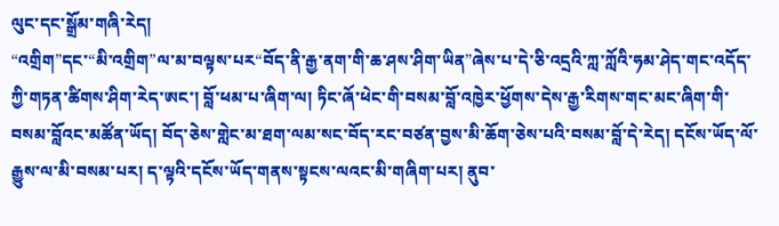ལུང་དང་སྒྲོམ་གཞི་རེད།
“འགྲིག”དང་“མི་འགྲིག”ལ་མ་བལྟས་པར“བོད་ནི་རྒྱ་ནག་གི་ཆ་ཤས་ཤིག་ཡིན”ཞེས་པ་དེ་ཅི་འདྲའི་ཀླ་ཀློའི་ཧམ་ཤེད་གང་འདོད་ཀྱི་གཏན་ཚིགས་ཤིག་རེད་ཨང་། བློ་ཕམ་པ་ཞིག་ལ། ཏིང་ཞོ་ཕེང་གི་བསམ་བློ་འཁྱེར་ཕྱོགས་དེས་རྒྱ་རིགས་གང་མང་ཞིག་གི་བསམ་བློའང་མཚོན་ཡོད། བོད་ཅེས་གླེང་མ་ཐག་ལམ་སང་བོད་རང་བཙན་བྱས་མི་ཆོག་ཅེས་པའི་བསམ་བློ་དེ་རེད། དངོས་ཡོད་ལོ་རྒྱུས་ལ་མི་བསམ་པར། ད་ལྟའི་དངོས་ཡོད་གནས་སྟངས་ལའང་མི་གཞིག་པར། ནུབ་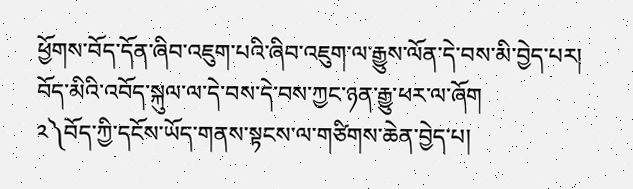ཕྱོགས་བོད་དོན་ཞིབ་འཇུག་པའི་ཞིབ་འཇུག་ལ་རྒྱུས་ལོན་དེ་བས་མི་བྱེད་པར། བོད་མིའི་འབོད་སྐུལ་ལ་དེ་བས་དེ་བས་ཀྱང་ཉན་རྒྱུ་ཕར་ལ་ཞོག
༢༽བོད་ཀྱི་དངོས་ཡོད་གནས་སྟངས་ལ་གཙིགས་ཆེན་བྱེད་པ།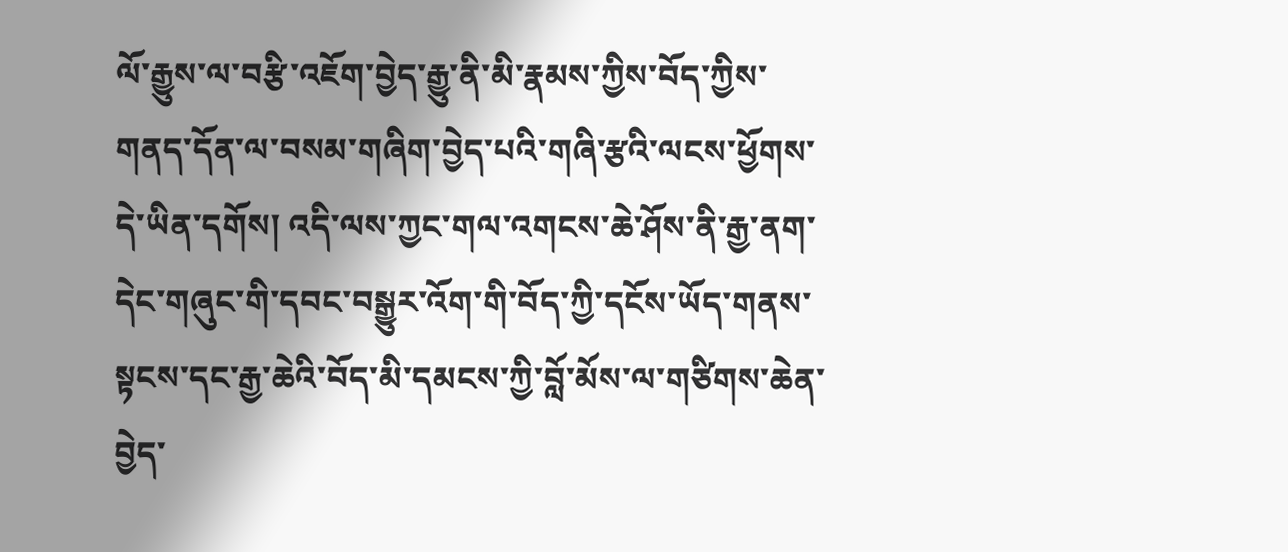ལོ་རྒྱུས་ལ་བརྩི་འཇོག་བྱེད་རྒྱུ་ནི་མི་རྣམས་ཀྱིས་བོད་ཀྱིས་གནད་དོན་ལ་བསམ་གཞིག་བྱེད་པའི་གཞི་རྩའི་ལངས་ཕྱོགས་དེ་ཡིན་དགོས། འདི་ལས་ཀྱང་གལ་འགངས་ཆེ་ཤོས་ནི་རྒྱ་ནག་དེང་གཞུང་གི་དབང་བསྒྱུར་འོག་གི་བོད་ཀྱི་དངོས་ཡོད་གནས་སྟངས་དང་རྒྱ་ཆེའི་བོད་མི་དམངས་ཀྱི་བློ་མོས་ལ་གཙིགས་ཆེན་བྱེད་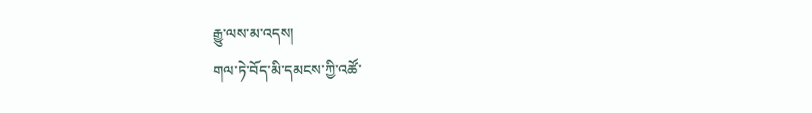རྒྱུ་ལས་མ་འདས།
གལ་ཏེ་བོད་མི་དམངས་ཀྱི་འཚོ་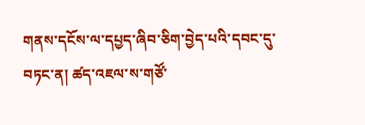གནས་དངོས་ལ་དཔྱད་ཞིབ་ཅིག་བྱེད་པའི་དབང་དུ་བཏང་ན། ཚད་འཇལ་ས་གཙོ་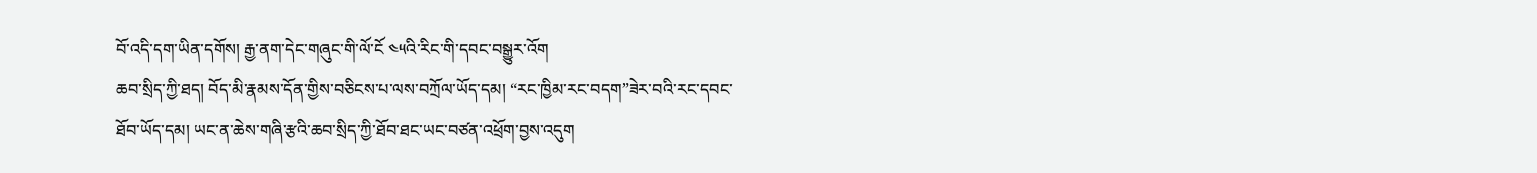བོ་འདི་དག་ཡིན་དགོས། རྒྱ་ནག་དེང་གཞུང་གི་ལོ་ངོ ༤༥འི་རིང་གི་དབང་བསྒྱུར་འོག
ཆབ་སྲིད་ཀྱི་ཐད། བོད་མི་རྣམས་དོན་གྱིས་བཅིངས་པ་ལས་བཀྲོལ་ཡོད་དམ། “རང་ཁྱིམ་རང་བདག”ཟེར་བའི་རང་དབང་ཐོབ་ཡོད་དམ། ཡང་ན་ཆེས་གཞི་རྩའི་ཆབ་སྲིད་ཀྱི་ཐོབ་ཐང་ཡང་བཙན་འཕྲོག་བྱས་འདུག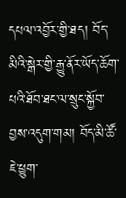དཔལ་འབྱོར་གྱི་ཐད། བོད་མིའི་སྒེར་གྱི་རྒྱུ་ནོར་ཡོད་ཆོག་པའི་ཐོབ་ཐང་ལ་སྲུང་སྐྱོབ་བྱས་འདུག་གམ། བོད་མི་ཚོ་ཇེ་ཕྱུག་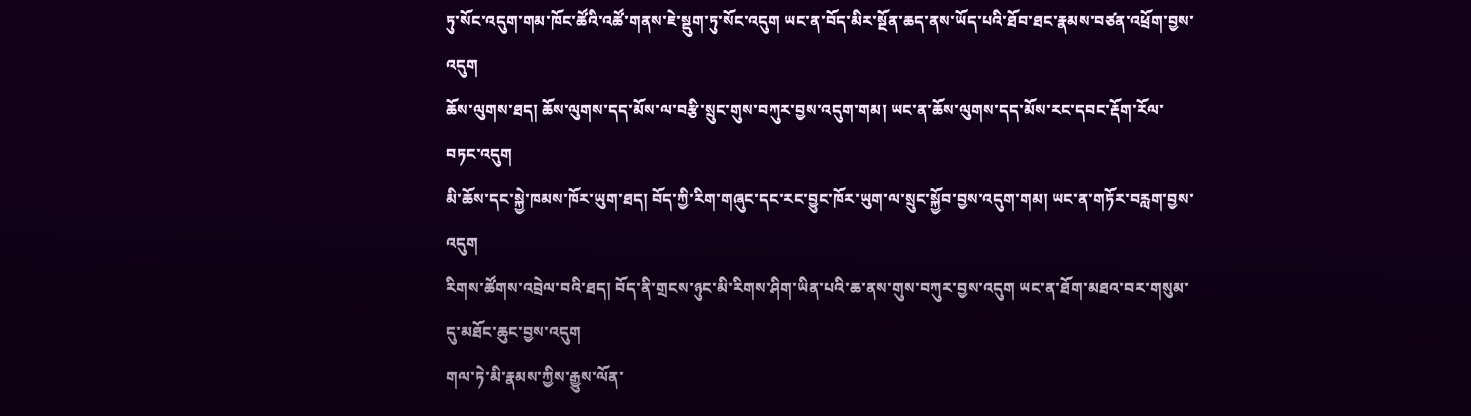ཏུ་སོང་འདུག་གམ་ཁོང་ཚོའི་འཚོ་གནས་ཇེ་སྡུག་ཏུ་སོང་འདུག ཡང་ན་བོད་མིར་སྔོན་ཆད་ནས་ཡོད་པའི་ཐོབ་ཐང་རྣམས་བཙན་འཕྲོག་བྱས་འདུག
ཆོས་ལུགས་ཐད། ཆོས་ལུགས་དད་མོས་ལ་བརྩི་སྲུང་གུས་བཀུར་བྱས་འདུག་གམ། ཡང་ན་ཆོས་ལུགས་དད་མོས་རང་དབང་རྡོག་རོལ་བཏང་འདུག
མི་ཆོས་དང་སྐྱེ་ཁམས་ཁོར་ཡུག་ཐད། བོད་ཀྱི་རིག་གཞུང་དང་རང་བྱུང་ཁོར་ཡུག་ལ་སྲུང་སྐྱོབ་བྱས་འདུག་གམ། ཡང་ན་གཏོར་བརླག་བྱས་འདུག
རིགས་ཚོགས་འབྲེལ་བའི་ཐད། བོད་ནི་གྲངས་ཉུང་མི་རིགས་ཤིག་ཡིན་པའི་ཆ་ནས་གུས་བཀུར་བྱས་འདུག ཡང་ན་ཐོག་མཐའ་བར་གསུམ་དུ་མཐོང་ཆུང་བྱས་འདུག
གལ་ཏེ་མི་རྣམས་ཀྱིས་རྒྱུས་ལོན་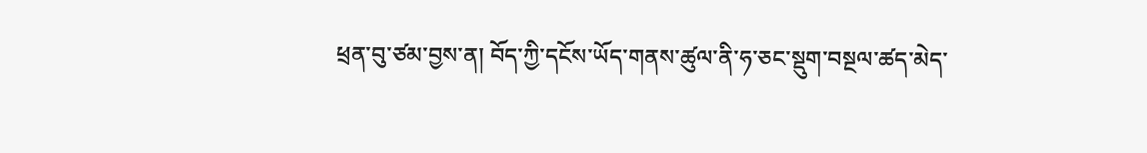ཕྲན་བུ་ཙམ་བྱས་ན། བོད་ཀྱི་དངོས་ཡོད་གནས་ཚུལ་ནི་ཧ་ཅང་སྡུག་བསྔལ་ཚད་མེད་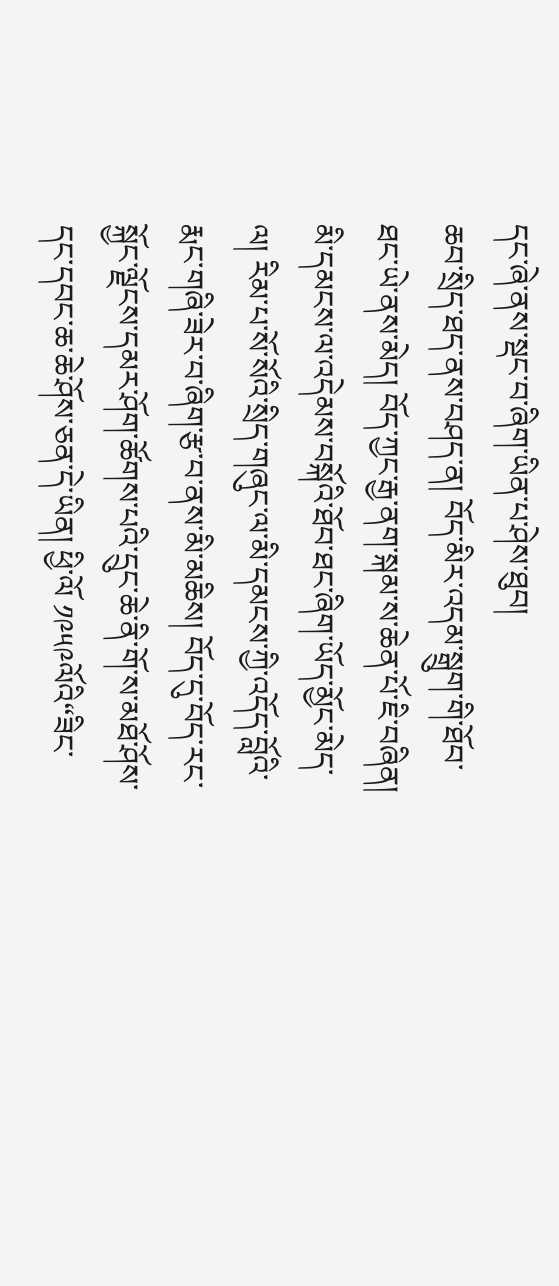དང་ཞེ་ནས་སྡང་བ་ཞིག་ཡིན་པ་ཤེས་ཐུབ།
ཆབ་སྲིད་ཐད་ནས་བཤད་ན། བོད་མིར་འདམ་སྒྲུག་གི་ཐོབ་ཐང་ཡེ་ནས་མེད། བོད་ཀྱང་རྒྱ་ནག་སྐམ་ས་ཆེན་པོ་ཇི་བཞིན། མི་དམངས་ལ་འདེམས་བསྐོའི་ཐོབ་ཐང་ཞིག་ཡོད་མྱོང་མེད་ལ། རིམ་པ་སོ་སོའི་སྲིད་གཞུང་ལ་མི་དམངས་ཀྱི་འདོད་བློའི་རྨང་གཞི་ཟེར་བ་ཞིག་རྩ་བ་ནས་མི་མཆིས། བོད་དུ་བོད་རང་སྐྱོང་ལྗོངས་དམར་ཤོག་ཚོགས་པའི་དྲུང་ཆེ་ནི་གོ་ས་མཐོ་ཤོས་དང་དབང་ཆ་ཆེ་ཤོས་ཅན་དེ་ཡིན། ཕྱི་ལོ ༡༩༥༩ལོའི“ཟིང་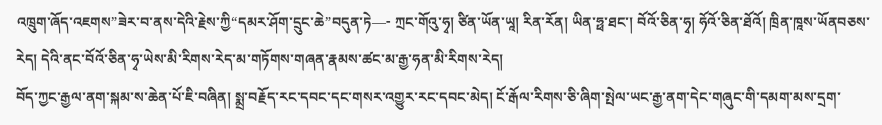འཁྲུག་ཞོད་འཇགས”ཟེར་བ་ནས་དེའི་རྗེས་ཀྱི“དམར་ཤོག་དྲུང་ཆེ”བདུན་ཏེ—- ཀྲང་གོའུ་ཧྭ། ཙིན་ཡོན་ཡཱ། རིན་རོན། ཡིན་ཧྥ་ཐང་། བོའོ་ཅིན་ཧྭ། ཧོའོ་ཅིན་ཐོའོ། ཁྲིན་ཁཱས་ཡོནབཅས་རེད། དེའི་ནང་བོའོ་ཅིན་ཧྭ་ཡེས་མི་རིགས་རེད་མ་གཏོགས་གཞན་རྣམས་ཚང་མ་རྒྱ་ཧན་མི་རིགས་རེད།
བོད་ཀྱང་རྒྱལ་ནག་སྐམ་ས་ཆེན་པོ་ཇི་བཞིན། སྨྲ་བརྗོད་རང་དབང་དང་གསར་འགྱུར་རང་དབང་མེད། ངོ་རྒོལ་རིགས་ཅི་ཞིག་སྤེལ་ཡང་རྒྱ་ནག་དེང་གཞུང་གི་དམག་མས་དྲག་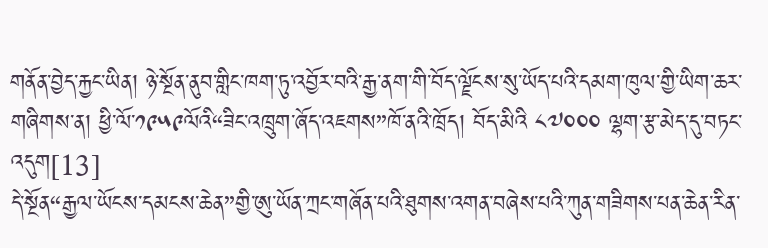གནོན་བྱེད་རྐྱང་ཡིན། ཉེ་སྔོན་ནུབ་གླིང་ཁག་ཏུ་འབྱོར་བའི་རྒྱ་ནག་གི་བོད་ལྗོངས་སུ་ཡོད་པའི་དམག་ཁུལ་གྱི་ཡིག་ཆར་གཞིགས་ན། ཕྱི་ལོ་༡༩༥༩ལོའི“ཟིང་འཁྲུག་ཞོད་འཇགས”ཁོ་ནའི་ཁྲོད། བོད་མིའི ༨༧༠༠༠ ལྷག་རྩ་མེད་དུ་བཏང་འདུག[13]
དེ་སྔོན“རྒྱལ་ཡོངས་དམངས་ཆེན”གྱི་ཨུ་ཡོན་ཀྲང་གཞོན་པའི་ཐུགས་འགན་བཞེས་པའི་ཀུན་གཟིགས་པན་ཆེན་རིན་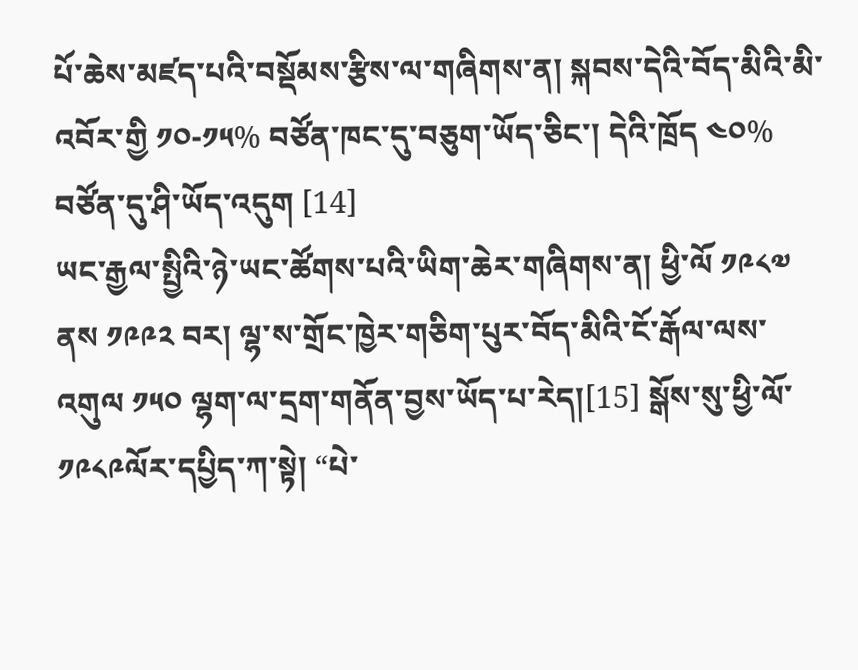པོ་ཆེས་མཛད་པའི་བསྡོམས་རྩིས་ལ་གཞིགས་ན། སྐབས་དེའི་བོད་མིའི་མི་འབོར་གྱི ༡༠-༡༥% བཙོན་ཁང་དུ་བཅུག་ཡོད་ཅིང་། དེའི་ཁྲོད ༤༠% བཙོན་དུ་ཤི་ཡོད་འདུག [14]
ཡང་རྒྱལ་སྤྱིའི་ཉེ་ཡང་ཚོགས་པའི་ཡིག་ཆེར་གཞིགས་ན། ཕྱི་ལོ ༡༩༨༧ ནས ༡༩༩༢ བར། ལྷ་ས་གྲོང་ཁྱེར་གཅིག་པུར་བོད་མིའི་ངོ་རྒོལ་ལས་འགུལ ༡༥༠ ལྷག་ལ་དྲག་གནོན་བྱས་ཡོད་པ་རེད།[15] སྒོས་སུ་ཕྱི་ལོ་༡༩༨༩ལོར་དཔྱིད་ཀ་སྟེ། “པེ་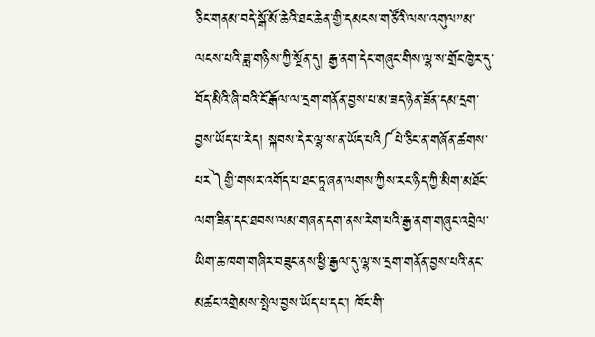ཅིང་གནམ་བདེ་སྒོ་མོ་ཆེའི་ཐང་ཆེན་གྱི་དམངས་གཙོའི་ལས་འགུལ”མ་ལངས་པའི་ཟླ་གཉིས་ཀྱི་སྔོན་དུ། རྒྱ་ནག་དེང་གཞུང་གིས་ལྷ་ས་གྲོང་ཁྱེར་དུ་བོད་མིའི་ཞི་བའི་ངོ་རྒོལ་ལ་དྲག་གནོན་བྱས་པ་མ་ཟད་ཉེན་ཟོན་དམ་དྲག་བྱས་ཡོད་པ་རེད། སྐབས་དེར་ལྷ་ས་ན་ཡོད་པའི༼པེ་ཅིང་ན་གཞོན་ཚགས་པར༽གྱི་གསར་འགོད་པ་ཐང་ཏཱ་ཞན་ལགས་ཀྱིས་རང་ཉིད་ཀྱི་མིག་མཐོང་ལག་ཟིན་དང་ཐབས་ལམ་གཞན་དག་ནས་རེག་པའི་རྒྱ་ནག་གཞུང་འབྲེལ་ཡིག་ཆ་ཁག་གཞིར་བཟུང་ནས་ཕྱི་རྒྱལ་དུ་ལྷ་ས་དྲག་གནོན་བྱས་པའི་ནང་མཚང་འགྲེམས་སྤེལ་བྱས་ཡོད་པ་དང་། ཁོང་གི་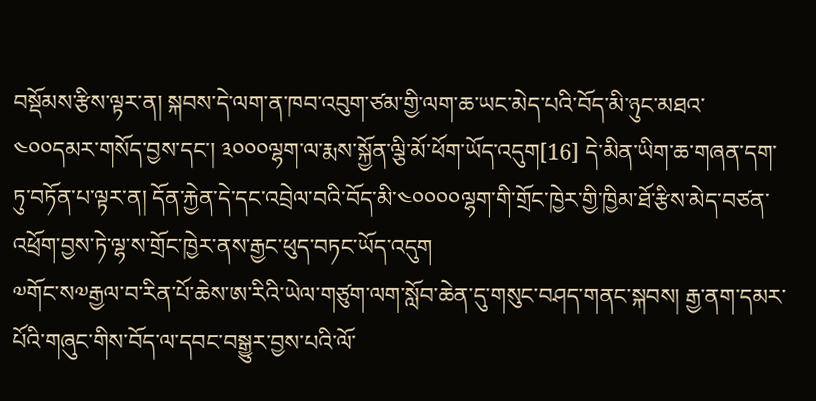བསྡོམས་རྩིས་ལྟར་ན། སྐབས་དེ་ལག་ན་ཁབ་འབུག་ཙམ་གྱི་ལག་ཆ་ཡང་མེད་པའི་བོད་མི་ཉུང་མཐའ་༤༠༠དམར་གསོད་བྱས་དང་། ༣༠༠༠ལྷག་ལ་རྨས་སྐྱོན་ལྕི་མོ་ཕོག་ཡོད་འདུག[16] དེ་མིན་ཡིག་ཆ་གཞན་དག་ཏུ་བཏོན་པ་ལྟར་ན། དོན་རྐྱེན་དེ་དང་འབྲེལ་བའི་བོད་མི་༤༠༠༠༠ལྷག་གི་གྲོང་ཁྱེར་གྱི་ཁྱིམ་ཐོ་རྩིས་མེད་བཙན་འཕྲོག་བྱས་ཏེ་ལྷ་ས་གྲོང་ཁྱེར་ནས་རྒྱང་ཕུད་བཏང་ཡོད་འདུག
༧གོང་ས༧རྒྱལ་བ་རིན་པོ་ཆེས་ཨ་རིའི་ཡེལ་གཙུག་ལག་སློབ་ཆེན་དུ་གསུང་བཤད་གནང་སྐབས། རྒྱ་ནག་དམར་པོའི་གཞུང་གིས་བོད་ལ་དབང་བསྒྱུར་བྱས་པའི་ལོ་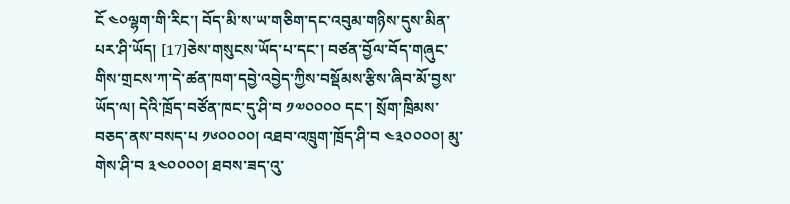ངོ ༤༠ལྷག་གི་རིང་། བོད་མི་ས་ཡ་གཅིག་དང་འབུམ་གཉིས་དུས་མིན་པར་ཤི་ཡོད། [17]ཅེས་གསུངས་ཡོད་པ་དང་། བཙན་བྱོལ་བོད་གཞུང་གིས་གྲངས་ཀ་དེ་ཚན་ཁག་དབྱེ་འབྱེད་ཀྱིས་བསྡོམས་རྩིས་ཞིབ་མོ་བྱས་ཡོད་ལ། དེའི་ཁྲོད་བཙོན་ཁང་དུ་ཤི་བ ༡༧༠༠༠༠ དང་། སྲོག་ཁྲིམས་བཅད་ནས་བསད་པ ༡༦༠༠༠༠། འཐབ་འཁྲུག་ཁྲོད་ཤི་བ ༤༣༠༠༠༠། མུ་གེས་ཤི་བ ༣༤༠༠༠༠། ཐབས་ཟད་འུ་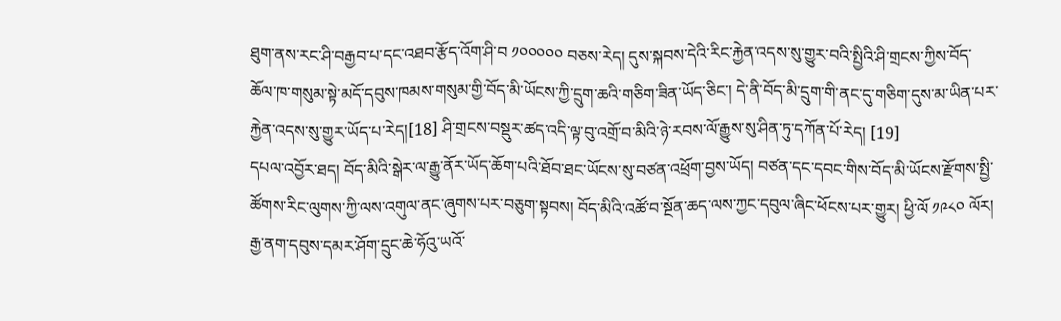ཐུག་ནས་རང་ཤི་བརྒྱབ་པ་དང་འཐབ་རྩོད་འོག་ཤི་བ ༡༠༠༠༠༠ བཅས་རེད། དུས་སྐབས་དེའི་རིང་རྐྱེན་འདས་སུ་གྱུར་བའི་སྤྱིའི་ཤི་གྲངས་ཀྱིས་བོད་ཆོལ་ཁ་གསུམ་སྟེ་མདོ་དབུས་ཁམས་གསུམ་གྱི་བོད་མི་ཡོངས་ཀྱི་དྲུག་ཆའི་གཅིག་ཟིན་ཡོད་ཅིང་། དེ་ནི་བོད་མི་དྲུག་གི་ནང་དུ་གཅིག་དུས་མ་ཡིན་པར་རྐྱེན་འདས་སུ་གྱུར་ཡོད་པ་རེད།[18] ཤི་གྲངས་བསྡུར་ཚད་འདི་ལྟ་བུ་འགྲོ་བ་མིའི་ཉེ་རབས་ལོ་རྒྱུས་སུ་ཤིན་ཏུ་དཀོན་པོ་རེད། [19]
དཔལ་འབྱོར་ཐད། བོད་མིའི་སྒེར་ལ་རྒྱུ་ནོར་ཡོད་ཆོག་པའི་ཐོབ་ཐང་ཡོངས་སུ་བཙན་འཕྲོག་བྱས་ཡོད། བཙན་དང་དབང་གིས་བོད་མི་ཡོངས་རྫོགས་སྤྱི་ཚོགས་རིང་ལུགས་ཀྱི་ལས་འགུལ་ནང་ཞུགས་པར་བཅུག་སྟབས། བོད་མིའི་འཚོ་བ་སྔོན་ཆད་ལས་ཀྱང་དབུལ་ཞིང་ཕོངས་པར་གྱུར། ཕྱི་ལོ ༡༩༨༠ ལོར། རྒྱ་ནག་དབུས་དམར་ཤོག་དྲུང་ཆེ་ཧོའུ་ཡའོ་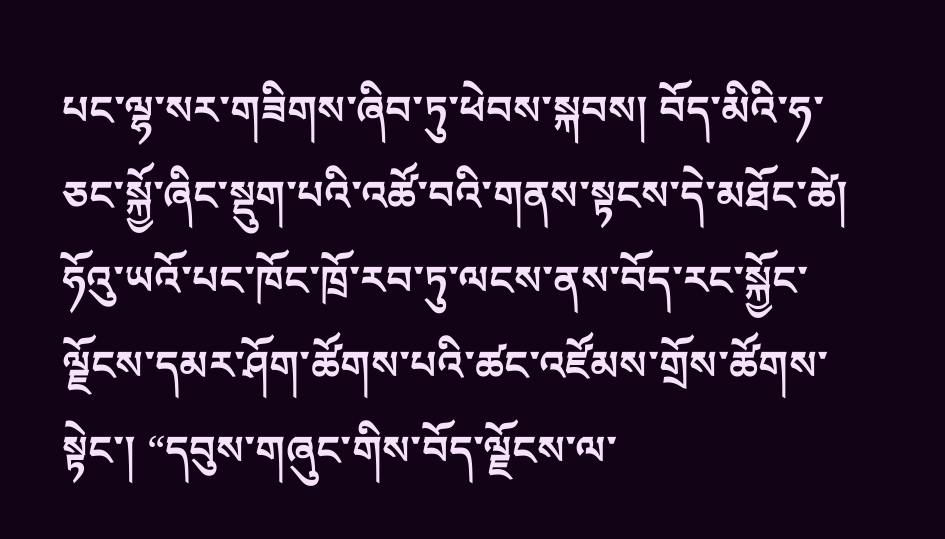པང་ལྷ་སར་གཟིགས་ཞིབ་ཏུ་ཕེབས་སྐབས། བོད་མིའི་ཧ་ཅང་སྐྱོ་ཞིང་སྡུག་པའི་འཚོ་བའི་གནས་སྟངས་དེ་མཐོང་ཚེ། ཧོའུ་ཡའོ་པང་ཁོང་ཁྲོ་རབ་ཏུ་ལངས་ནས་བོད་རང་སྐྱོང་ལྗོངས་དམར་ཤོག་ཚོགས་པའི་ཚང་འཛོམས་གྲོས་ཚོགས་སྟེང་། “དབུས་གཞུང་གིས་བོད་ལྗོངས་ལ་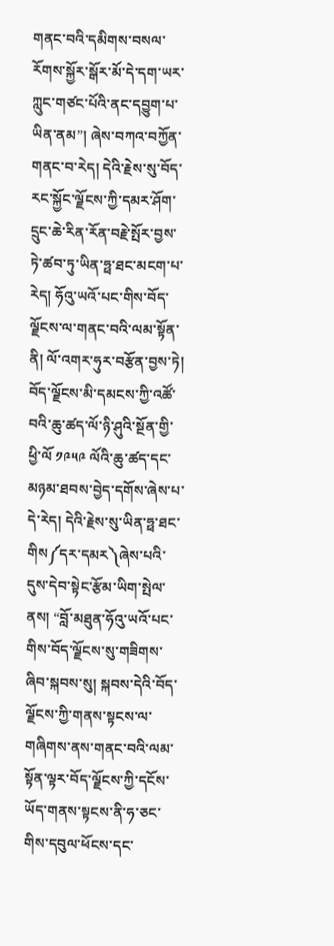གནང་བའི་དམིགས་བསལ་རོགས་སྐྱོར་སྒོར་མོ་དེ་དག་ཡར་ཀླུང་གཙང་པོའི་ནང་དབྱུག་པ་ཡིན་ནམ”། ཞེས་བཀའ་བཀྱོན་གནང་བ་རེད། དེའི་རྗེས་སུ་བོད་རང་སྐྱོང་ལྗོངས་ཀྱི་དམར་ཤོག་དྲུང་ཆེ་རིན་རོན་བརྗེ་སྤོར་བྱས་ཏེ་ཚབ་ཏུ་ཡིན་ཧྥ་ཐང་མངག་པ་རེད། ཧོའུ་ཡའོ་པང་གིས་བོད་ལྗོངས་ལ་གནང་བའི་ལམ་སྟོན་ནི། ལོ་འགར་ཧུར་བརྩོན་བྱས་ཏེ། བོད་ལྗོངས་མི་དམངས་ཀྱི་འཚོ་བའི་ཆུ་ཚད་ལོ་ཉི་ཤུའི་སྔོན་གྱི་ཕྱི་ལོ ༡༩༥༩ ལོའི་ཆུ་ཚད་དང་མཉམ་ཐབས་བྱེད་དགོས་ཞེས་པ་དེ་རེད། དེའི་རྗེས་སུ་ཡིན་ཧྥ་ཐང་གིས༼དར་དམར༽ཞེས་པའི་དུས་དེབ་སྟེང་རྩོམ་ཡིག་སྤེལ་ནས། “བློ་མཐུན་ཧོའུ་ཡའོ་པང་གིས་བོད་ལྗོངས་སུ་གཟིགས་ཞིབ་སྐབས་སུ། སྐབས་དེའི་བོད་ལྗོངས་ཀྱི་གནས་སྟངས་ལ་གཞིགས་ནས་གནང་བའི་ལམ་སྟོན་ལྟར་བོད་ལྗོངས་ཀྱི་དངོས་ཡོད་གནས་སྟངས་ནི་ཧ་ཅང་གིས་དབུལ་ཕོངས་དང་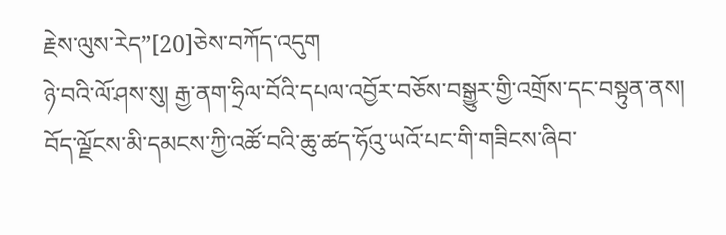རྗེས་ལུས་རེད”[20]ཅེས་བཀོད་འདུག
ཉེ་བའི་ལོ་ཤས་སུ། རྒྱ་ནག་ཧྲིལ་བོའི་དཔལ་འབྱོར་བཅོས་བསྒྱུར་གྱི་འགྲོས་དང་བསྟུན་ནས། བོད་ལྗོངས་མི་དམངས་ཀྱི་འཚོ་བའི་ཆུ་ཚད་ཧོའུ་ཡའོ་པང་གི་གཟིངས་ཞིབ་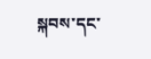སྐབས་དང་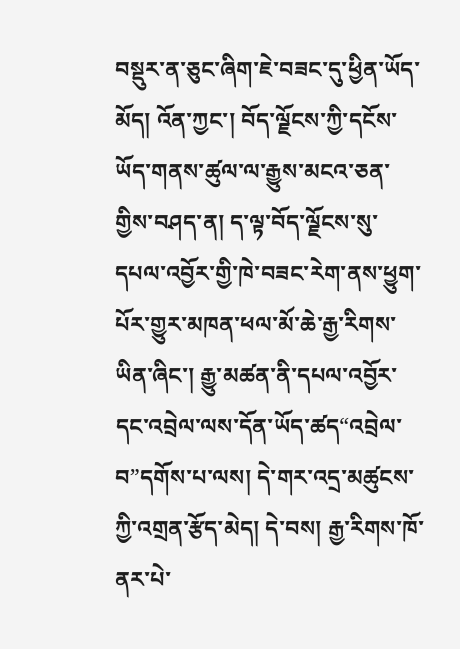བསྡུར་ན་ཅུང་ཞིག་ཇེ་བཟང་དུ་ཕྱིན་ཡོད་མོད། འོན་ཀྱང་། བོད་ལྗོངས་ཀྱི་དངོས་ཡོད་གནས་ཚུལ་ལ་རྒྱུས་མངའ་ཅན་གྱིས་བཤད་ན། ད་ལྟ་བོད་ལྗོངས་སུ་དཔལ་འབྱོར་གྱི་ཁེ་བཟང་རེག་ནས་ཕྱུག་པོར་གྱུར་མཁན་ཕལ་མོ་ཆེ་རྒྱ་རིགས་ཡིན་ཞིང་། རྒྱུ་མཚན་ནི་དཔལ་འབྱོར་དང་འབྲེལ་ལས་དོན་ཡོད་ཚད“འབྲེལ་བ”དགོས་པ་ལས། དེ་གར་འདྲ་མཚུངས་ཀྱི་འགྲན་རྩོད་མེད། དེ་བས། རྒྱ་རིགས་ཁོ་ནར་པེ་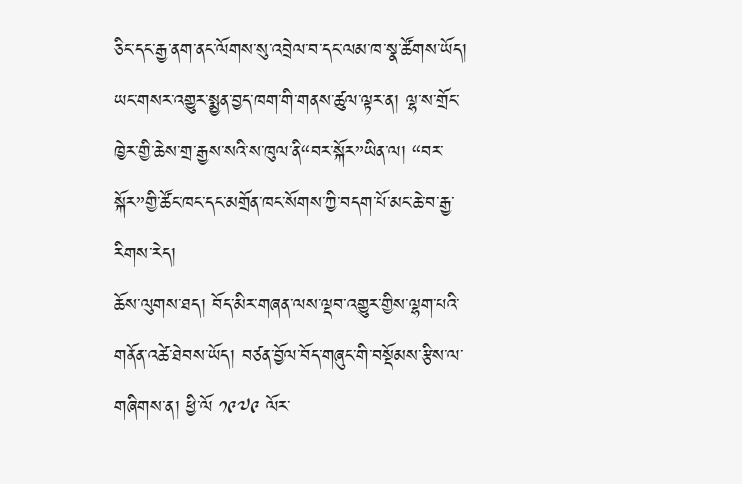ཅིང་དང་རྒྱ་ནག་ནང་ལོགས་སུ་འབྲེལ་བ་དང་ལམ་ཁ་སྣ་ཚོགས་ཡོད། ཡང་གསར་འགྱུར་སྨྱན་བྱད་ཁག་གི་གནས་ཚུལ་ལྟར་ན། ལྷ་ས་གྲོང་ཁྱེར་གྱི་ཆེས་གྲ་རྒྱས་སའི་ས་ཁུལ་ནི“བར་སྐོར”ཡིན་ལ། “བར་སྐོར”གྱི་ཚོང་ཁང་དང་མགྲོན་ཁང་སོགས་ཀྱི་བདག་པོ་མང་ཆེ་བ་རྒྱ་རིགས་རེད།
ཆོས་ལུགས་ཐད། བོད་མིར་གཞན་ལས་ལྡབ་འགྱུར་གྱིས་ལྷག་པའི་གནོན་འཚེ་ཐེབས་ཡོད། བཙན་བྱོལ་བོད་གཞུང་གི་བསྡོམས་རྩིས་ལ་གཞིགས་ན། ཕྱི་ལོ ༡༩༧༩ ལོར་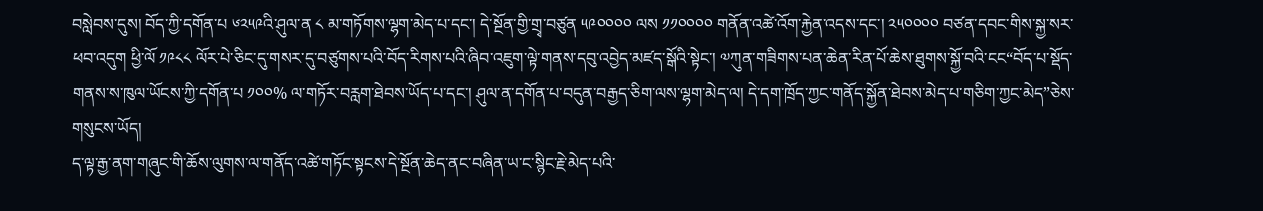བསླེབས་དུས། བོད་ཀྱི་དགོན་པ ༦༢༥༩འི་ཤུལ་ན ༨ མ་གཏོགས་ལྷག་མེད་པ་དང་། དེ་སྔོན་གྱི་གྲྭ་བཙུན ༥༩༠༠༠༠ ལས ༡༡༠༠༠༠ གནོན་འཚེ་འོག་རྐྱེན་འདས་དང་། ༢༥༠༠༠༠ བཙན་དབང་གིས་སྐྱ་སར་ཕབ་འདུག ཕྱི་ལོ ༡༩༨༨ ལོར་པེ་ཅིང་དུ་གསར་དུ་བཙུགས་པའི་བོད་རིགས་པའི་ཞིབ་འཇུག་ལྟེ་གནས་དབུ་འབྱེད་མཛད་སྒོའི་སྟེང་། ༧ཀུན་གཟིགས་པན་ཆེན་རིན་པོ་ཆེས་ཐུགས་སྐྱོ་བའི་ངང“བོད་པ་སྡོད་གནས་ས་ཁུལ་ཡོངས་ཀྱི་དགོན་པ ༡༠༠% ལ་གཏོར་བརླག་ཐེབས་ཡོད་པ་དང་། ཤུལ་ན་དགོན་པ་བདུན་བརྒྱད་ཅིག་ལས་ལྷག་མེད་ལ། དེ་དག་ཁྲོད་ཀྱང་གནོད་སྐྱོན་ཐེབས་མེད་པ་གཅིག་ཀྱང་མེད”ཅེས་གསུངས་ཡོད།
ད་ལྟ་རྒྱ་ནག་གཞུང་གི་ཆོས་ལུགས་ལ་གནོད་འཚེ་གཏོང་སྟངས་དེ་སྔོན་ཆེད་ནང་བཞིན་ཡ་ང་སྙིང་རྗེ་མེད་པའི་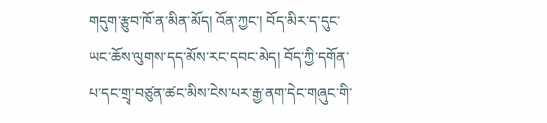གདུག་རྩུབ་ཁོ་ན་མིན་མོད། འོན་ཀྱང་། བོད་མིར་ད་དུང་ཡང་ཆོས་ལུགས་དད་མོས་རང་དབང་མེད། བོད་ཀྱི་དགོན་པ་དང་གྲྭ་བཙུན་ཚང་མིས་ངེས་པར་རྒྱ་ནག་དེང་གཞུང་གི་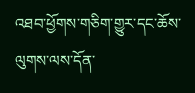འཐབ་ཕྱོགས་གཅིག་གྱུར་དང་ཆོས་ལུགས་ལས་དོན་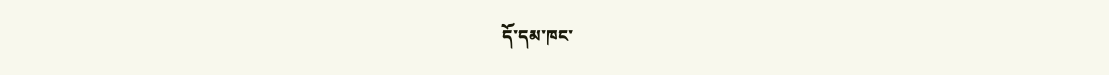དོ་དམ་ཁང་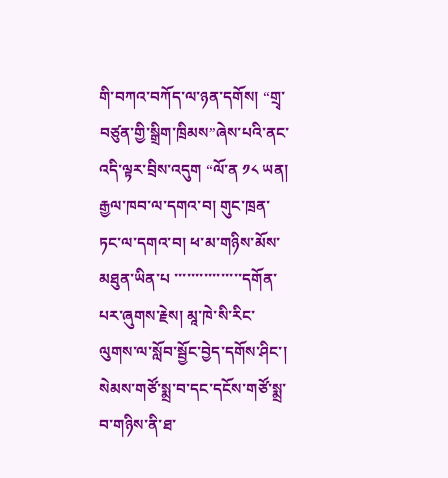གི་བཀའ་བཀོད་ལ་ཉན་དགོས། “གྲྭ་བཙུན་གྱི་སྒྲིག་ཁྲིམས”ཞེས་པའི་ནང་འདི་ལྟར་བྲིས་འདུག “ལོ་ན ༡༨ ཡན། རྒྱལ་ཁབ་ལ་དགའ་བ། གུང་ཁྲན་ཏང་ལ་དགའ་བ། ཕ་མ་གཉིས་མོས་མཐུན་ཡིན་པ ་་་་་་་་་་་་་་་་དགོན་པར་ཞུགས་རྗེས། མཱ་ཁེ་སི་རིང་ལུགས་ལ་སློབ་སྦྱོང་བྱེད་དགོས་ཤིང་། སེམས་གཙོ་སྨྲ་བ་དང་དངོས་གཙོ་སྨྲ་བ་གཉིས་ནི་ཐ་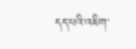དད་པའི་འཇིག་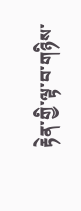རྟེན་གྱི་ལྟ་བ་གཉིས་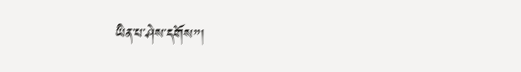ཡིན་པ་ཤེས་དགོས”།